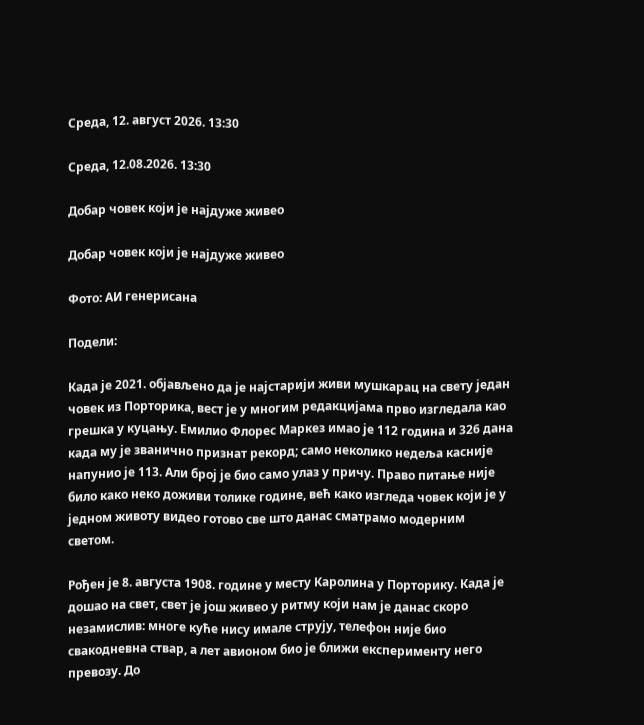Cреда, 12. август 2026. 13:30

Cреда, 12.08.2026. 13:30

Добар човек који је најдуже живео

Добар човек који је најдуже живео

Фото: АИ генерисана

Подели:

Када је 2021. објављено да је најстарији живи мушкарац на свету један човек из Порторика, вест је у многим редакцијама прво изгледала као грешка у куцању. Емилио Флорес Маркез имао је 112 година и 326 дана када му је званично признат рекорд; само неколико недеља касније напунио је 113. Али број је био само улаз у причу. Право питање није било како неко доживи толике године, већ како изгледа човек који је у једном животу видео готово све што данас сматрамо модерним светом.

Рођен је 8. августа 1908. године у месту Каролина у Порторику. Када је дошао на свет, свет је још живео у ритму који нам је данас скоро незамислив: многе куће нису имале струју, телефон није био свакодневна ствар, а лет авионом био је ближи експерименту него превозу. До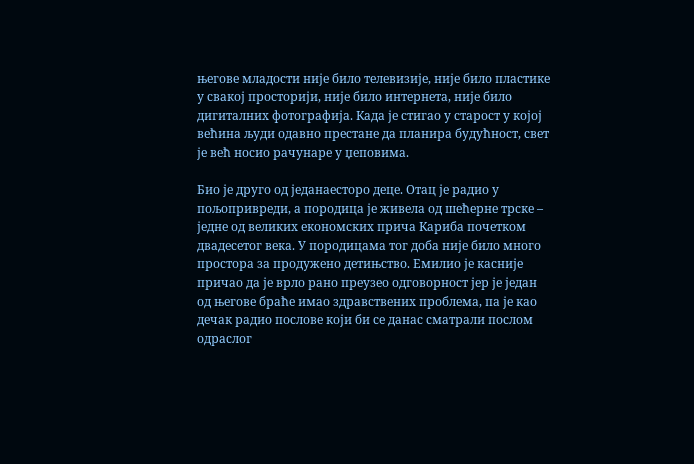његове младости није било телевизије, није било пластике у свакој просторији, није било интернета, није било дигиталних фотографија. Када је стигао у старост у којој већина људи одавно престане да планира будућност, свет је већ носио рачунаре у џеповима.

Био је друго од једанаесторо деце. Отац је радио у пољопривреди, а породица је живела од шећерне трске – једне од великих економских прича Кариба почетком двадесетог века. У породицама тог доба није било много простора за продужено детињство. Емилио је касније причао да је врло рано преузео одговорност јер је један од његове браће имао здравствених проблема, па је као дечак радио послове који би се данас сматрали послом одраслог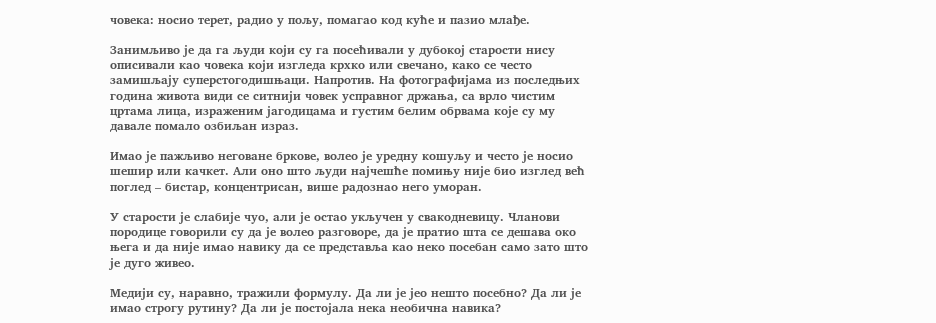човека: носио терет, радио у пољу, помагао код куће и пазио млађе.

Занимљиво је да га људи који су га посећивали у дубокој старости нису описивали као човека који изгледа крхко или свечано, како се често замишљају суперстогодишњаци. Напротив. На фотографијама из последњих година живота види се ситнији човек усправног држања, са врло чистим цртама лица, израженим јагодицама и густим белим обрвама које су му давале помало озбиљан израз.

Имао је пажљиво неговане бркове, волео је уредну кошуљу и често је носио шешир или качкет. Али оно што људи најчешће помињу није био изглед већ поглед – бистар, концентрисан, више радознао него уморан.

У старости је слабије чуо, али је остао укључен у свакодневицу. Чланови породице говорили су да је волео разговоре, да је пратио шта се дешава око њега и да није имао навику да се представља као неко посебан само зато што је дуго живео.

Медији су, наравно, тражили формулу. Да ли је јео нешто посебно? Да ли је имао строгу рутину? Да ли је постојала нека необична навика?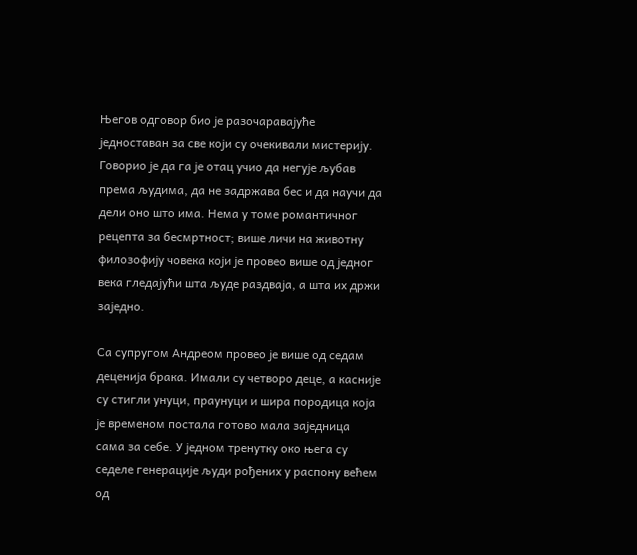Његов одговор био је разочаравајуће једноставан за све који су очекивали мистерију. Говорио је да га је отац учио да негује љубав према људима, да не задржава бес и да научи да дели оно што има. Нема у томе романтичног рецепта за бесмртност; више личи на животну филозофију човека који је провео више од једног века гледајући шта људе раздваја, а шта их држи заједно.

Са супругом Андреом провео је више од седам деценија брака. Имали су четворо деце, а касније су стигли унуци, праунуци и шира породица која је временом постала готово мала заједница сама за себе. У једном тренутку око њега су седеле генерације људи рођених у распону већем од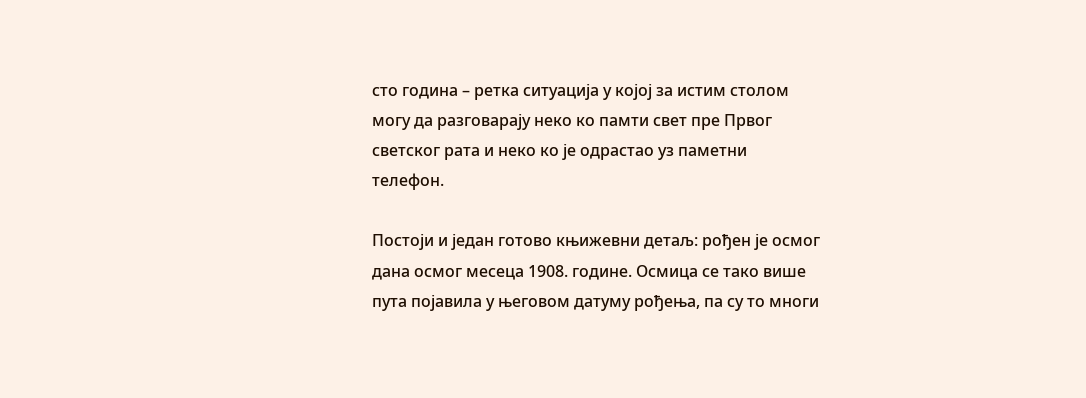сто година – ретка ситуација у којој за истим столом могу да разговарају неко ко памти свет пре Првог светског рата и неко ко је одрастао уз паметни телефон.

Постоји и један готово књижевни детаљ: рођен је осмог дана осмог месеца 1908. године. Осмица се тако више пута појавила у његовом датуму рођења, па су то многи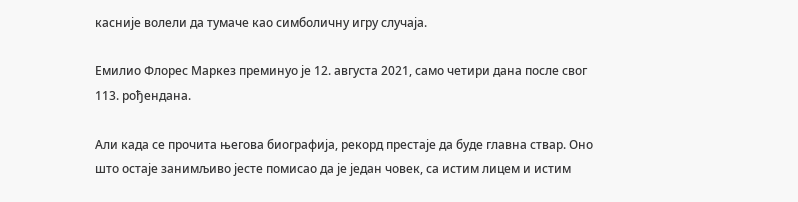касније волели да тумаче као симболичну игру случаја.

Емилио Флорес Маркез преминуо је 12. августа 2021, само четири дана после свог 113. рођендана.

Али када се прочита његова биографија, рекорд престаје да буде главна ствар. Оно што остаје занимљиво јесте помисао да је један човек, са истим лицем и истим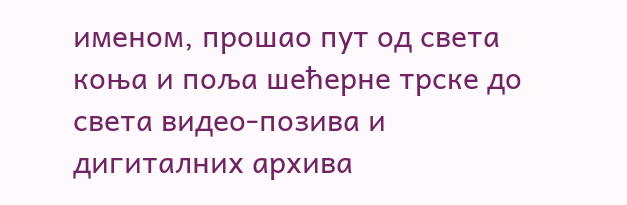именом, прошао пут од света коња и поља шећерне трске до света видео-позива и дигиталних архива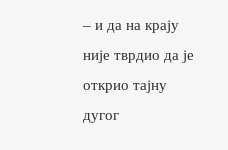– и да на крају није тврдио да је открио тајну дугог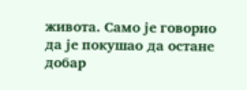живота. Само је говорио да је покушао да остане добар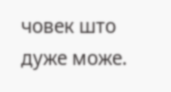човек што дуже може.